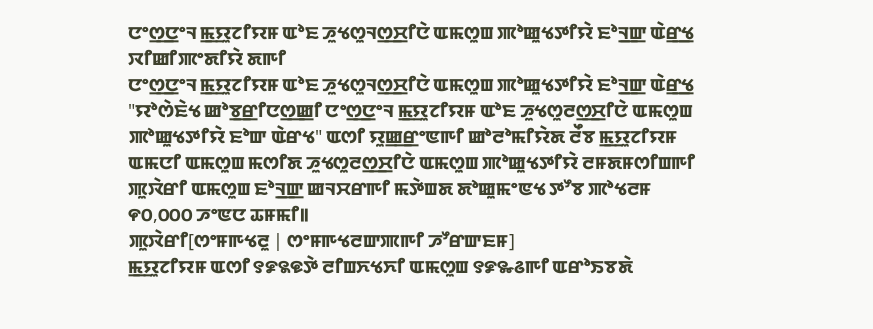ꯅꯦꯁ꯭ꯅꯦꯜ ꯃ꯭ꯌꯨꯖꯤꯌꯝ ꯑꯣꯐ ꯍꯨꯠꯁꯨꯜꯁ꯭ꯆꯤꯅꯥ ꯑꯃꯁꯨꯡ ꯄꯣꯀꯨꯠꯇꯤꯌꯥ ꯐꯣꯜ꯭ꯛ ꯑꯥꯔ꯭ꯠ
ꯋꯤꯀꯤꯄꯦꯗꯤꯌꯥ ꯗꯒꯤ
ꯅꯦꯁ꯭ꯅꯦꯜ ꯃ꯭ꯌꯨꯖꯤꯌꯝ ꯑꯣꯐ ꯍꯨꯠꯁꯨꯜꯁ꯭ꯆꯤꯅꯥ ꯑꯃꯁꯨꯡ ꯄꯣꯀꯨꯠꯇꯤꯌꯥ ꯐꯣꯜ꯭ꯛ ꯑꯥꯔ꯭ꯠ
"ꯌꯣꯁꯥꯐꯥꯠ ꯀꯣꯕ꯭ꯔꯤꯅꯁ꯭ꯀꯤ ꯅꯦꯁ꯭ꯅꯦꯜ ꯃ꯭ꯌꯨꯖꯤꯌꯝ ꯑꯣꯐ ꯍꯨꯠꯁꯨꯂꯁ꯭ꯆꯤꯅꯥ ꯑꯃꯁꯨꯡ ꯄꯣꯀꯨꯠꯇꯤꯌꯥ ꯐꯣꯛ ꯑꯥꯔꯠ" ꯑꯁꯤ ꯌꯨꯀ꯭ꯔꯦꯟꯒꯤ ꯀꯣꯂꯣꯃꯤꯌꯥꯗ ꯂꯩꯕ ꯃ꯭ꯌꯨꯖꯤꯌꯝ ꯑꯃꯅꯤ ꯑꯃꯁꯨꯡ ꯃꯁꯤꯗ ꯍꯨꯠꯁꯨꯂꯁ꯭ꯆꯤꯅꯥ ꯑꯃꯁꯨꯡ ꯄꯣꯀꯨꯠꯇꯤꯌꯥ ꯂꯝꯗꯝꯁꯤꯡꯒꯤ ꯄꯨꯋꯥꯔꯤ ꯑꯃꯁꯨꯡ ꯐꯣꯜ꯭ꯛ ꯀꯜꯆꯔꯒꯤ ꯃꯇꯥꯡꯗ ꯗꯣꯀꯨꯃꯦꯟꯠ ꯇꯧꯕ ꯄꯣꯠꯂꯝ ꯵꯰,꯰꯰꯰ ꯍꯦꯟꯅ ꯊꯝꯃꯤ꯫
ꯄꯨꯋꯥꯔꯤ[ꯁꯦꯝꯒꯠꯂꯨ | ꯁꯦꯝꯒꯠꯂꯛꯄꯒꯤ ꯍꯧꯔꯛꯐꯝ]
ꯃ꯭ꯌꯨꯖꯤꯌꯝ ꯑꯁꯤ ꯱꯹꯲꯶ꯇꯥ ꯂꯤꯡꯈꯠꯈꯤ ꯑꯃꯁꯨꯡ ꯱꯹꯳꯴ꯒꯤ ꯑꯔꯣꯏꯕꯗꯥ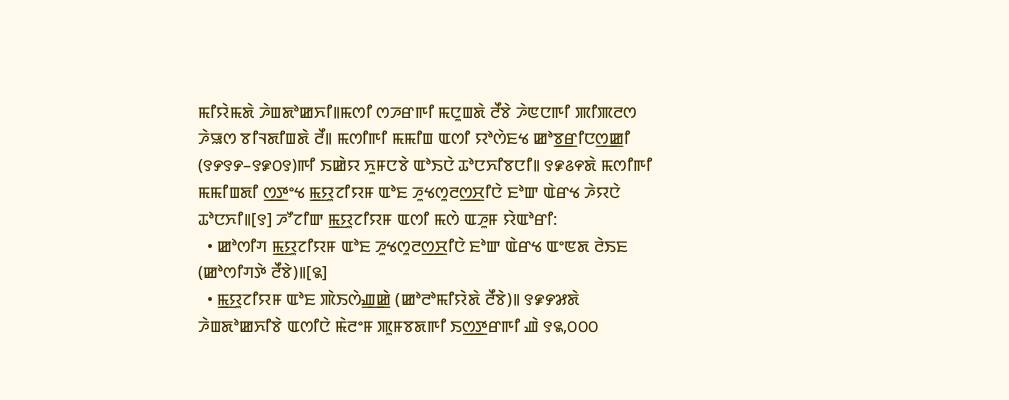ꯃꯤꯌꯥꯃꯗꯥ ꯍꯥꯡꯗꯣꯀꯈꯤ꯫ꯃꯁꯤ ꯁꯍꯔꯒꯤ ꯃꯅꯨꯡꯗꯥ ꯂꯩꯕꯥ ꯍꯥꯟꯅꯒꯤ ꯄꯤꯄꯂꯁ ꯍꯥꯎꯁ ꯕꯤꯜꯗꯤꯡꯗꯥ ꯂꯩ꯫ ꯃꯁꯤꯒꯤ ꯃꯃꯤꯡ ꯑꯁꯤ ꯌꯣꯁꯥꯐꯠ ꯀꯣꯕ꯭ꯔꯤꯅꯁ꯭ꯀꯤ (꯱꯸꯱꯸–꯱꯹꯰꯱)ꯒꯤ ꯏꯀꯥꯌ ꯈꯨꯝꯅꯕꯥ ꯑꯣꯏꯅꯥ ꯊꯣꯅꯈꯤꯕꯅꯤ꯫ ꯱꯹꯴꯵ꯗꯥ ꯃꯁꯤꯒꯤ ꯃꯃꯤꯡꯗꯤ ꯁ꯭ꯇꯦꯠ ꯃ꯭ꯌꯨꯖꯤꯌꯝ ꯑꯣꯐ ꯍꯨꯠꯁꯨꯂꯁ꯭ꯆꯤꯅꯥ ꯐꯣꯛ ꯑꯥꯔꯠ ꯍꯥꯌꯅꯥ ꯊꯣꯅꯈꯤ꯫[꯱] ꯍꯧꯖꯤꯛ ꯃ꯭ꯌꯨꯖꯤꯌꯝ ꯑꯁꯤ ꯃꯁꯥ ꯑꯍꯨꯝ ꯌꯥꯑꯣꯔꯤ:
  • ꯀꯣꯁꯤꯚ ꯃ꯭ꯌꯨꯖꯤꯌꯝ ꯑꯣꯐ ꯍꯨꯠꯁꯨꯂꯁ꯭ꯆꯤꯅꯥ ꯐꯣꯛ ꯑꯥꯔꯠ ꯑꯦꯟꯗ ꯂꯥꯏꯐ (ꯀꯣꯁꯤꯚꯇꯥ ꯂꯩꯕꯥ)꯫[꯲]
  • ꯃ꯭ꯌꯨꯖꯤꯌꯝ ꯑꯣꯐ ꯄꯥꯏꯁꯥꯉ꯭ꯀꯥ (ꯀꯣꯂꯣꯃꯤꯌꯥꯗꯥ ꯂꯩꯕꯥ)꯫ ꯱꯹꯸꯷ꯗꯥ ꯍꯥꯡꯗꯣꯀꯈꯤꯕꯥ ꯑꯁꯤꯅꯥ ꯃꯥꯂꯦꯝ ꯄꯨꯝꯕꯗꯒꯤ ꯏꯁ꯭ꯇꯔꯒꯤ ꯉꯥ ꯱꯲,꯰꯰꯰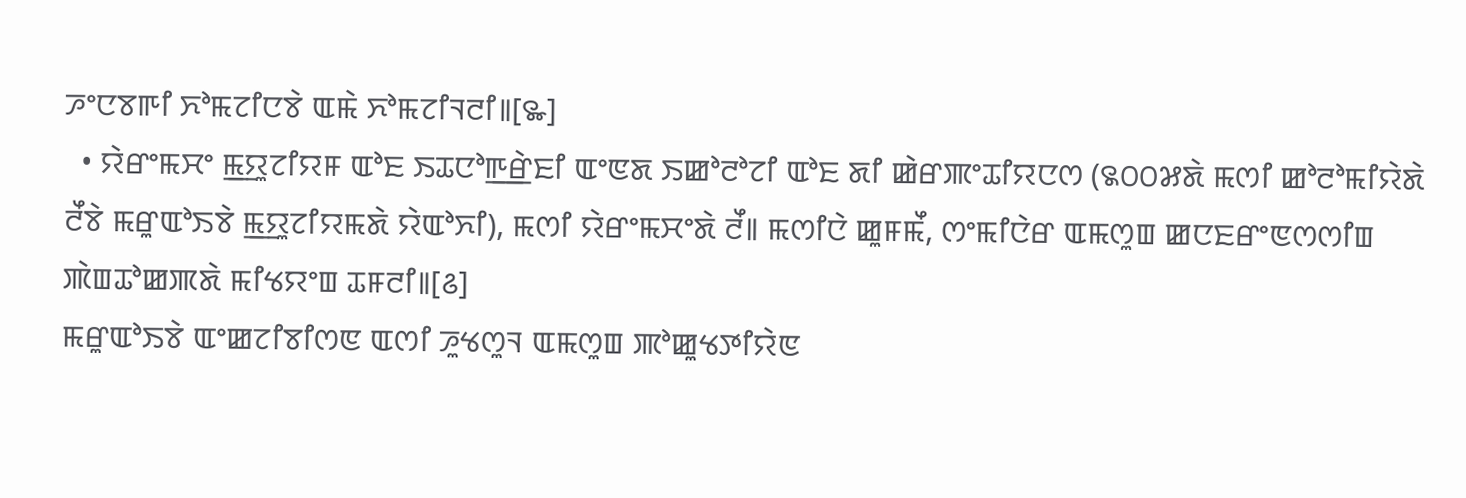ꯍꯦꯅꯕꯒꯤ ꯈꯣꯃꯖꯤꯅꯕꯥ ꯑꯃꯥ ꯈꯣꯃꯖꯤꯜꯂꯤ꯫[꯳]
  • ꯌꯥꯔꯦꯃꯆꯦ ꯃ꯭ꯌꯨꯖꯤꯌꯝ ꯑꯣꯐ ꯏꯊꯅꯣꯒ꯭ꯔꯥꯐꯤ ꯑꯦꯟꯗ ꯏꯀꯣꯂꯣꯖꯤ ꯑꯣꯐ ꯗꯤ ꯀꯥꯔꯄꯦꯊꯤꯌꯅꯁ (꯲꯰꯰꯷ꯗꯥ ꯃꯁꯤ ꯀꯣꯂꯣꯃꯤꯌꯥꯗꯥ ꯂꯩꯕꯥ ꯃꯔꯨꯑꯣꯏꯕꯥ ꯃ꯭ꯌꯨꯖꯤꯌꯃꯗꯥ ꯌꯥꯑꯣꯈꯤ), ꯃꯁꯤ ꯌꯥꯔꯦꯃꯆꯦꯗꯥ ꯂꯩ꯫ ꯃꯁꯤꯅꯥ ꯀꯨꯝꯃꯩ, ꯁꯦꯃꯤꯅꯥꯔ ꯑꯃꯁꯨꯡ ꯀꯅꯐꯔꯦꯟꯁꯁꯤꯡ ꯄꯥꯡꯊꯣꯀꯄꯗꯥ ꯃꯤꯠꯌꯦꯡ ꯊꯝꯂꯤ꯫[꯴]
ꯃꯔꯨꯑꯣꯏꯕꯥ ꯑꯦꯀꯖꯤꯕꯤꯁꯟ ꯑꯁꯤ ꯍꯨꯠꯁꯨꯜ ꯑꯃꯁꯨꯡ ꯄꯣꯀꯨꯠꯇꯤꯌꯥꯟ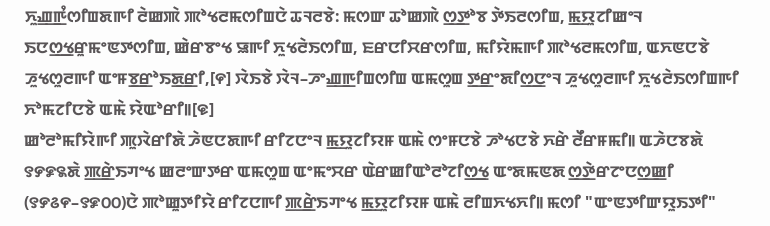ꯈꯨꯉ꯭ꯒꯪꯁꯤꯡꯗꯒꯤ ꯂꯥꯀꯄꯥ ꯄꯣꯠꯂꯃꯁꯤꯡꯅꯥ ꯊꯜꯂꯕꯥ: ꯃꯁꯛ ꯊꯣꯀꯄꯥ ꯁ꯭ꯇꯣꯕ ꯇꯥꯏꯂꯁꯤꯡ, ꯃ꯭ꯌꯨꯖꯤꯀꯦꯜ ꯏꯅꯁ꯭ꯠꯔꯨꯃꯦꯟꯇꯁꯤꯡ, ꯀꯥꯔꯕꯦꯠ ꯎꯒꯤ ꯈꯨꯠꯂꯥꯏꯁꯤꯡ, ꯐꯔꯅꯤꯆꯔꯁꯤꯡ, ꯃꯤꯌꯥꯃꯒꯤ ꯄꯣꯠꯂꯃꯁꯤꯡ, ꯑꯈꯟꯅꯕꯥ ꯍꯨꯠꯁꯨꯂꯒꯤ ꯑꯦꯝꯕ꯭ꯔꯣꯏꯗ꯭ꯔꯤ,[꯵] ꯋꯥꯏꯕꯥ ꯋꯥꯜ–ꯍꯦꯉ꯭ꯒꯤꯡꯁꯤꯡ ꯑꯃꯁꯨꯡ ꯇ꯭ꯔꯦꯗꯤꯁ꯭ꯅꯦꯜ ꯍꯨꯠꯁꯨꯂꯒꯤ ꯈꯨꯠꯂꯥꯏꯁꯤꯡꯒꯤ ꯈꯣꯃꯖꯤꯅꯕꯥ ꯑꯃꯥ ꯌꯥꯑꯣꯔꯤ꯫[꯶]
ꯀꯣꯂꯣꯃꯤꯌꯥꯒꯤ ꯄꯨꯋꯥꯔꯤꯗꯥ ꯍꯥꯟꯅꯗꯒꯤ ꯔꯤꯖꯅꯦꯜ ꯃ꯭ꯌꯨꯖꯤꯌꯝ ꯑꯃꯥ ꯁꯦꯝꯅꯕꯥ ꯍꯣꯠꯅꯕꯥ ꯈꯔꯥ ꯂꯩꯔꯝꯃꯤ꯫ ꯑꯍꯥꯅꯕꯗꯥ ꯱꯸꯹꯲ꯗꯥ ꯄ꯭ꯔꯥꯏꯚꯦꯠ ꯀꯂꯦꯛꯇꯔ ꯑꯃꯁꯨꯡ ꯑꯦꯃꯦꯆꯔ ꯑꯥꯔꯀꯤꯑꯣꯂꯣꯖꯤꯁ꯭ꯠ ꯑꯦꯗꯃꯟꯗ ꯁ꯭ꯇꯥꯔꯖꯦꯅꯁ꯭ꯀꯤ (꯱꯸꯴꯵–꯱꯹꯰꯰)ꯅꯥ ꯄꯣꯀꯨꯇꯤꯌꯥ ꯔꯤꯖꯅꯒꯤ ꯄ꯭ꯔꯥꯏꯚꯦꯠ ꯃ꯭ꯌꯨꯖꯤꯌꯝ ꯑꯃꯥ ꯂꯤꯡꯈꯠꯈꯤ꯫ ꯃꯁꯤ "ꯑꯦꯟꯇꯤꯛꯌꯨꯏꯇꯤ"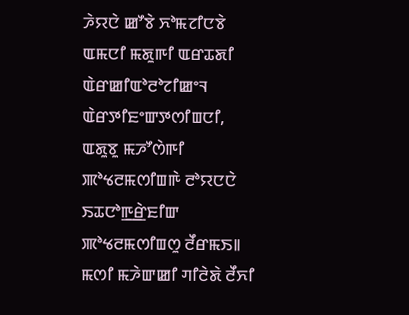ꯍꯥꯌꯅꯥ ꯀꯧꯕꯥ ꯈꯣꯃꯖꯤꯅꯕꯥ ꯑꯃꯅꯤ ꯃꯗꯨꯒꯤ ꯑꯔꯊꯗꯤ ꯑꯥꯔꯀꯤꯑꯣꯂꯣꯖꯤꯀꯦꯜ ꯑꯥꯔꯇꯤꯐꯦꯛꯇꯁꯤꯡꯅꯤ, ꯑꯗꯨꯕꯨ ꯃꯍꯧꯁꯥꯒꯤ ꯄꯣꯠꯂꯃꯁꯤꯡꯒꯥ ꯂꯣꯌꯅꯅꯥ ꯏꯊꯅꯣꯒ꯭ꯔꯥꯐꯤꯛ ꯄꯣꯠꯂꯃꯁꯤꯡꯁꯨ ꯂꯩꯔꯃꯏ꯫ ꯃꯁꯤ ꯃꯍꯥꯛꯀꯤ ꯚꯤꯂꯥꯗꯥ ꯂꯩꯈꯤ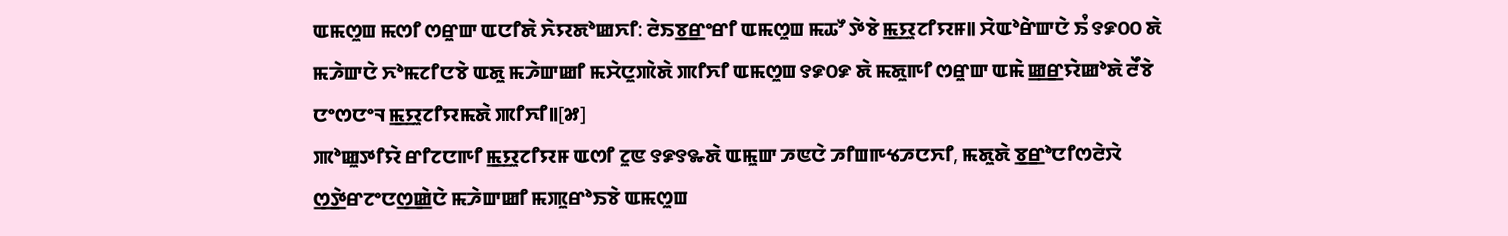ꯑꯃꯁꯨꯡ ꯃꯁꯤ ꯁꯔꯨꯛ ꯑꯅꯤꯗꯥ ꯈꯥꯌꯗꯣꯀꯈꯤ: ꯂꯥꯏꯕ꯭ꯔꯦꯔꯤ ꯑꯃꯁꯨꯡ ꯃꯊꯧ ꯇꯥꯕꯥ ꯃ꯭ꯌꯨꯖꯤꯌꯝ꯫ ꯆꯥꯑꯣꯔꯥꯛꯅꯥ ꯏꯪ ꯱꯹꯰꯰ ꯗꯥ ꯃꯍꯥꯛꯅꯥ ꯈꯣꯃꯖꯤꯅꯕꯥ ꯑꯗꯨ ꯃꯍꯥꯛꯀꯤ ꯃꯆꯥꯅꯨꯄꯥꯗꯥ ꯄꯤꯈꯤ ꯑꯃꯁꯨꯡ ꯱꯹꯰꯹ ꯗꯥ ꯃꯗꯨꯒꯤ ꯁꯔꯨꯛ ꯑꯃꯥ ꯀ꯭ꯔꯌꯥꯀꯣꯗꯥ ꯂꯩꯕꯥ ꯅꯦꯁꯅꯦꯜ ꯃ꯭ꯌꯨꯖꯤꯌꯃꯗꯥ ꯄꯤꯈꯤ꯫[꯷]
ꯄꯣꯀꯨꯇꯤꯌꯥ ꯔꯤꯖꯅꯒꯤ ꯃ꯭ꯌꯨꯖꯤꯌꯝ ꯑꯁꯤ ꯖꯨꯟ ꯱꯹꯱꯳ꯗꯥ ꯑꯃꯨꯛ ꯍꯟꯅꯥ ꯍꯤꯡꯒꯠꯍꯅꯈꯤ, ꯃꯗꯨꯗꯥ ꯕ꯭ꯔꯣꯅꯤꯁꯂꯥꯋꯥ ꯁ꯭ꯇꯥꯔꯖꯦꯅꯁ꯭ꯀꯥꯅꯥ ꯃꯍꯥꯛꯀꯤ ꯃꯄꯨꯔꯣꯏꯕꯥ ꯑꯃꯁꯨꯡ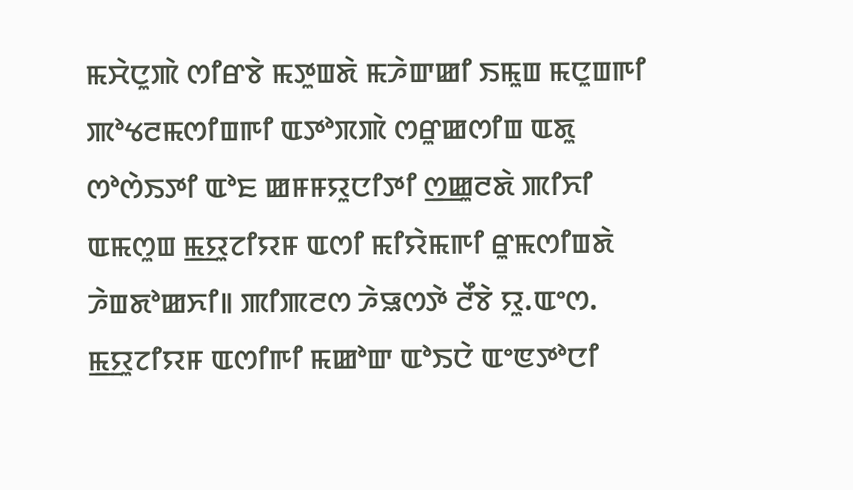ꯃꯆꯥꯅꯨꯄꯥ ꯁꯤꯔꯕꯥ ꯃꯇꯨꯡꯗꯥ ꯃꯍꯥꯛꯀꯤ ꯏꯃꯨꯡ ꯃꯅꯨꯡꯒꯤ ꯄꯣꯠꯂꯃꯁꯤꯡꯒꯤ ꯑꯇꯣꯞꯄꯥ ꯁꯔꯨꯀꯁꯤꯡ ꯑꯗꯨ ꯁꯣꯁꯥꯏꯇꯤ ꯑꯣꯐ ꯀꯝꯝꯌꯨꯅꯤꯇꯤ ꯁ꯭ꯀꯨꯂꯗꯥ ꯄꯤꯈꯤ ꯑꯃꯁꯨꯡ ꯃ꯭ꯌꯨꯖꯤꯌꯝ ꯑꯁꯤ ꯃꯤꯌꯥꯃꯒꯤ ꯔꯨꯃꯁꯤꯡꯗꯥ ꯍꯥꯡꯗꯣꯀꯈꯤ꯫ ꯄꯤꯄꯂꯁ ꯍꯥꯎꯁꯇꯥ ꯂꯩꯕꯥ ꯌꯨ.ꯑꯦꯁ. ꯃ꯭ꯌꯨꯖꯤꯌꯝ ꯑꯁꯤꯒꯤ ꯃꯀꯣꯛ ꯑꯣꯏꯅꯥ ꯑꯦꯟꯇꯣꯅꯤ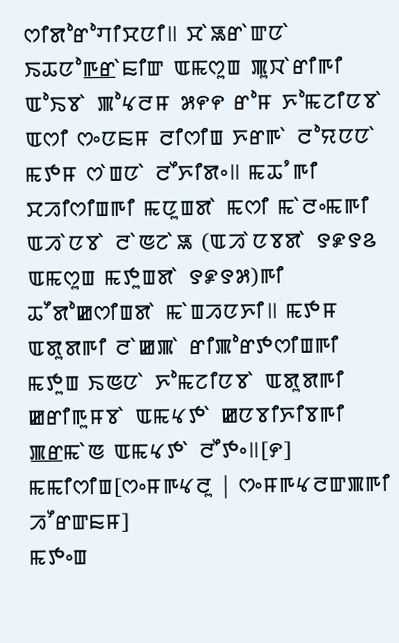ꯁꯤꯗꯣꯔꯣꯚꯤꯆꯅꯤ꯫ ꯆꯥꯎꯔꯥꯛꯅꯥ ꯏꯊꯅꯣꯒ꯭ꯔꯥꯐꯤꯛ ꯑꯃꯁꯨꯡ ꯄꯨꯋꯥꯔꯤꯒꯤ ꯑꯣꯏꯕꯥ ꯄꯣꯠꯂꯝ ꯷꯵꯵ ꯔꯣꯝ ꯈꯣꯃꯖꯤꯅꯕꯥ ꯑꯁꯤ ꯁꯦꯅꯐꯝ ꯂꯤꯁꯤꯡ ꯈꯔꯒꯥ ꯂꯣꯌꯅꯅꯥ ꯃꯇꯝ ꯁꯥꯡꯅꯥ ꯂꯩꯈꯤꯗꯦ꯫ ꯃꯊꯪꯒꯤ ꯆꯍꯤꯁꯤꯡꯒꯤ ꯃꯅꯨꯡꯗꯥ ꯃꯁꯤ ꯃꯥꯂꯦꯃꯒꯤ ꯑꯍꯥꯅꯕꯥ ꯂꯥꯟꯖꯥꯎ (ꯑꯍꯥꯅꯕꯗꯥ ꯱꯹꯱꯴ ꯑꯃꯁꯨꯡ ꯃꯇꯨꯡꯗꯥ ꯱꯹꯱꯷)ꯒꯤ ꯊꯧꯗꯣꯀꯁꯤꯡꯗꯥ ꯃꯥꯡꯍꯅꯈꯤ꯫ ꯃꯇꯝ ꯑꯗꯨꯗꯒꯤ ꯂꯥꯀꯄꯥ ꯔꯤꯄꯣꯔꯇꯁꯤꯡꯒꯤ ꯃꯇꯨꯡ ꯏꯟꯅꯥ ꯈꯣꯃꯖꯤꯅꯕꯥ ꯑꯗꯨꯗꯒꯤ ꯀꯔꯤꯒꯨꯝꯕꯥ ꯑꯃꯠꯇꯥ ꯀꯅꯕꯤꯈꯤꯕꯒꯤ ꯄ꯭ꯔꯃꯥꯟ ꯑꯃꯠꯇꯥ ꯂꯩꯇꯦ꯫[꯸]
ꯃꯃꯤꯁꯤꯡ[ꯁꯦꯝꯒꯠꯂꯨ | ꯁꯦꯝꯒꯠꯂꯛꯄꯒꯤ ꯍꯧꯔꯛꯐꯝ]
ꯃꯇꯦꯡ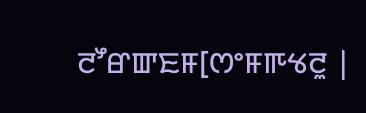ꯂꯧꯔꯛꯐꯝ[ꯁꯦꯝꯒꯠꯂꯨ |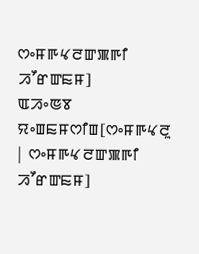ꯁꯦꯝꯒꯠꯂꯛꯄꯒꯤ ꯍꯧꯔꯛꯐꯝ]
ꯑꯍꯦꯟꯕ ꯌꯦꯡꯐꯝꯁꯤꯡ[ꯁꯦꯝꯒꯠꯂꯨ | ꯁꯦꯝꯒꯠꯂꯛꯄꯒꯤ ꯍꯧꯔꯛꯐꯝ]